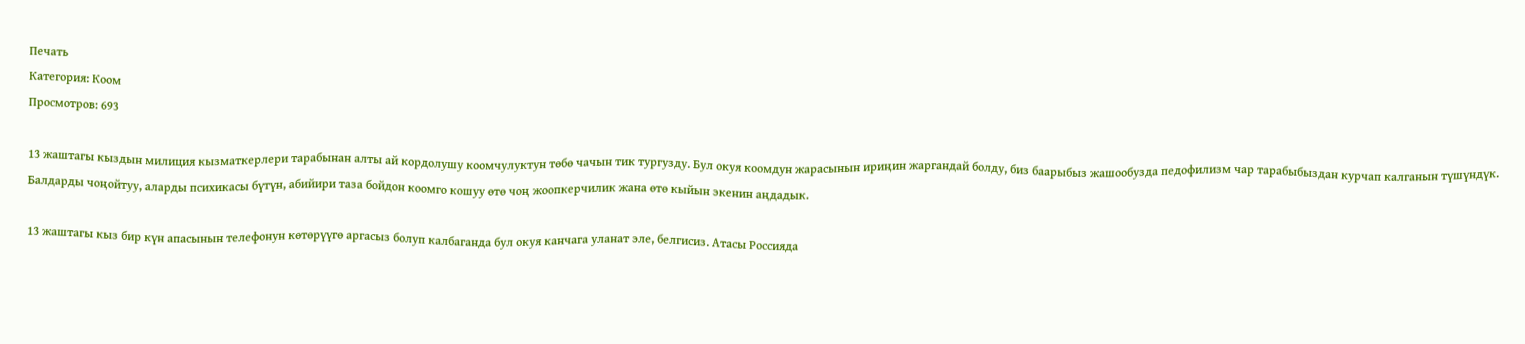Печать
Категория: Коом
Просмотров: 693

13 жаштагы кыздын милиция кызматкерлери тарабынан алты ай кордолушу коомчулуктун төбө чачын тик тургузду. Бул окуя коомдун жарасынын ириңин жаргандай болду, биз баарыбыз жашообузда педофилизм чар тарабыбыздан курчап калганын түшүндүк. Балдарды чоңойтуу, аларды психикасы бүтүн, абийири таза бойдон коомго кошуу өтө чоң жоопкерчилик жана өтө кыйын экенин аңдадык.

13 жаштагы кыз бир күн апасынын телефонун көтөрүүгө аргасыз болуп калбаганда бул окуя канчага уланат эле, белгисиз. Атасы Россияда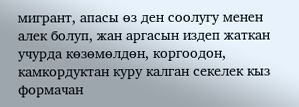мигрант, апасы өз ден соолугу менен алек болуп, жан аргасын издеп жаткан учурда көзөмөлдөн, коргоодон, камкордуктан куру калган секелек кыз формачан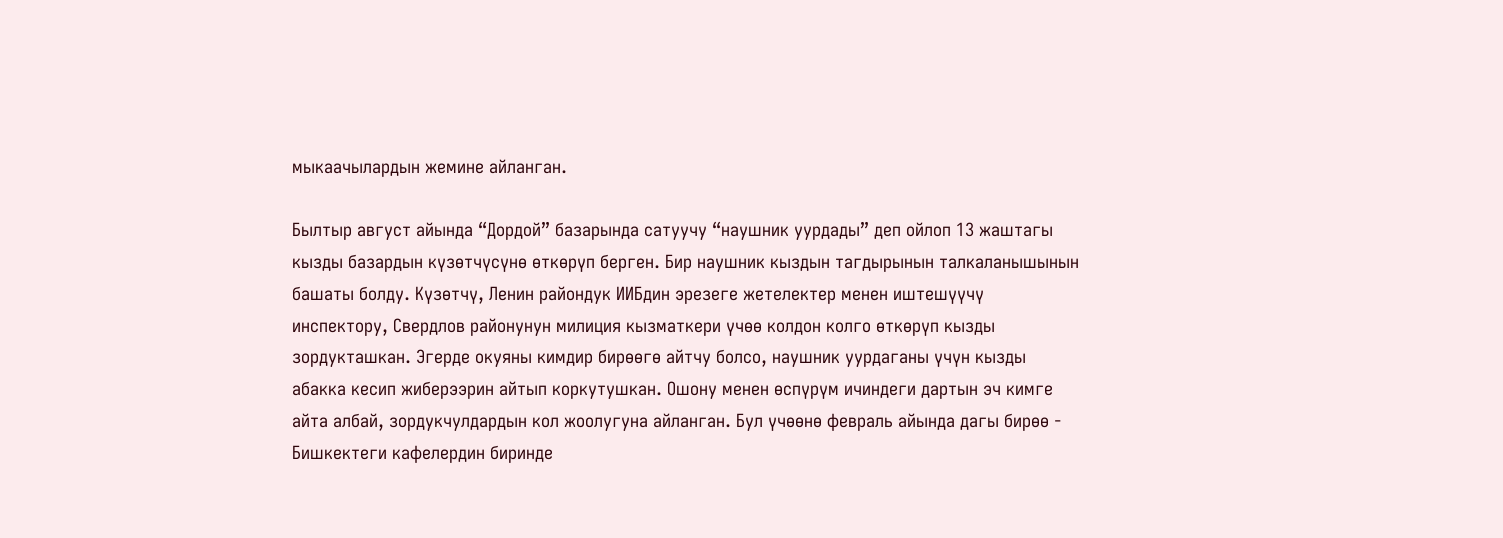мыкаачылардын жемине айланган.

Былтыр август айында “Дордой” базарында сатуучу “наушник уурдады” деп ойлоп 13 жаштагы кызды базардын күзөтчүсүнө өткөрүп берген. Бир наушник кыздын тагдырынын талкаланышынын башаты болду. Күзөтчү, Ленин райондук ИИБдин эрезеге жетелектер менен иштешүүчү инспектору, Свердлов районунун милиция кызматкери үчөө колдон колго өткөрүп кызды зордукташкан. Эгерде окуяны кимдир бирөөгө айтчу болсо, наушник уурдаганы үчүн кызды абакка кесип жиберээрин айтып коркутушкан. Ошону менен өспүрүм ичиндеги дартын эч кимге айта албай, зордукчулдардын кол жоолугуна айланган. Бул үчөөнө февраль айында дагы бирөө - Бишкектеги кафелердин биринде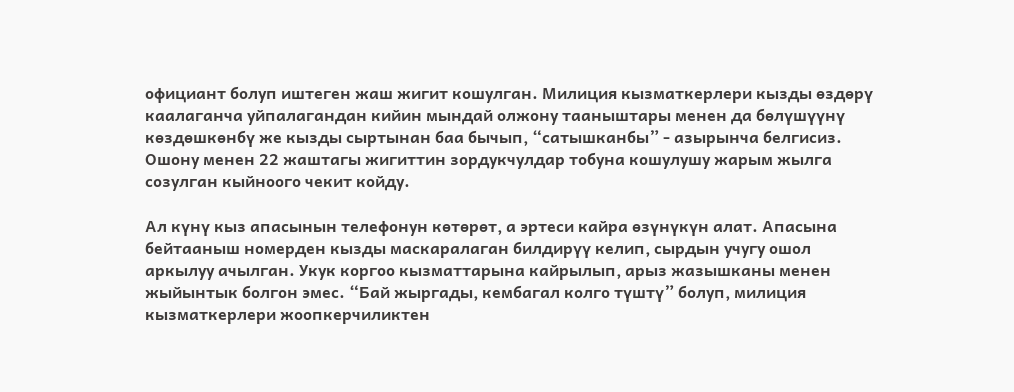официант болуп иштеген жаш жигит кошулган. Милиция кызматкерлери кызды өздөрү каалаганча уйпалагандан кийин мындай олжону тааныштары менен да бөлүшүүнү көздөшкөнбү же кызды сыртынан баа бычып, “сатышканбы” - азырынча белгисиз. Ошону менен 22 жаштагы жигиттин зордукчулдар тобуна кошулушу жарым жылга созулган кыйноого чекит койду.

Ал күнү кыз апасынын телефонун көтөрөт, а эртеси кайра өзүнүкүн алат. Апасына бейтааныш номерден кызды маскаралаган билдирүү келип, сырдын учугу ошол аркылуу ачылган. Укук коргоо кызматтарына кайрылып, арыз жазышканы менен жыйынтык болгон эмес. “Бай жыргады, кембагал колго түштү” болуп, милиция кызматкерлери жоопкерчиликтен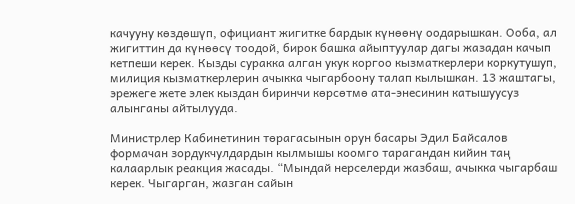качууну көздөшүп, официант жигитке бардык күнөөнү оодарышкан. Ооба, ал жигиттин да күнөөсү тоодой, бирок башка айыптуулар дагы жазадан качып кетпеши керек. Кызды суракка алган укук коргоо кызматкерлери коркутушуп, милиция кызматкерлерин ачыкка чыгарбоону талап кылышкан. 13 жаштагы, эрежеге жете элек кыздан биринчи көрсөтмө ата-энесинин катышуусуз алынганы айтылууда.

Министрлер Кабинетинин төрагасынын орун басары Эдил Байсалов формачан зордукчулдардын кылмышы коомго тарагандан кийин таң калаарлык реакция жасады. “Мындай нерселерди жазбаш, ачыкка чыгарбаш керек. Чыгарган, жазган сайын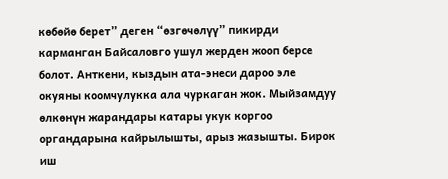көбөйө берет” деген “өзгөчөлүү” пикирди карманган Байсаловго ушул жерден жооп берсе болот. Анткени, кыздын ата-энеси дароо эле окуяны коомчулукка ала чуркаган жок. Мыйзамдуу өлкөнүн жарандары катары укук коргоо органдарына кайрылышты, арыз жазышты. Бирок иш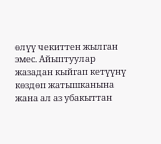өлүү чекиттен жылган эмес. Айыптуулар жазадан кыйгап кетүүнү көздөп жатышканына жана ал аз убакыттан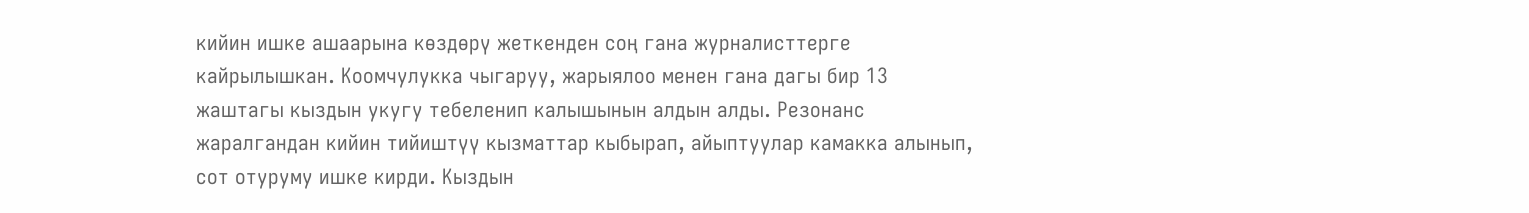кийин ишке ашаарына көздөрү жеткенден соң гана журналисттерге кайрылышкан. Коомчулукка чыгаруу, жарыялоо менен гана дагы бир 13 жаштагы кыздын укугу тебеленип калышынын алдын алды. Резонанс жаралгандан кийин тийиштүү кызматтар кыбырап, айыптуулар камакка алынып, сот отуруму ишке кирди. Кыздын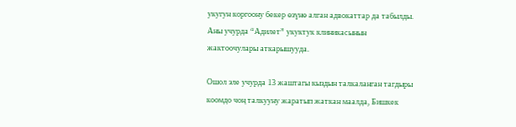укугун коргоону бекер өзүнө алган адвокаттар да табылды. Аны учурда “Адилет” укуктук клиникасынын жактоочулары аткарышууда.

Ошол эле учурда 13 жаштагы кыздын талкаланган тагдыры коомдо чоң талкууну жаратып жаткан маалда, Бишкек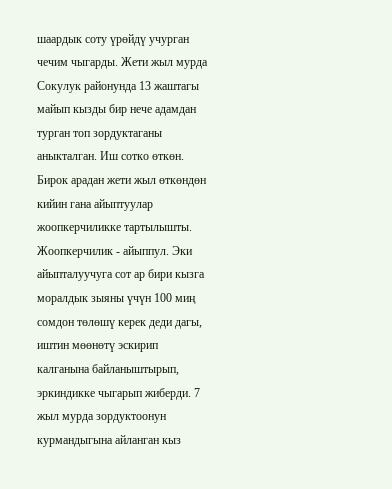шаардык соту үрөйдү учурган чечим чыгарды. Жети жыл мурда Сокулук районунда 13 жаштагы майып кызды бир нече адамдан турган топ зордуктаганы аныкталган. Иш сотко өткөн. Бирок арадан жети жыл өткөндөн кийин гана айыптуулар жоопкерчиликке тартылышты. Жоопкерчилик - айыппул. Эки айыпталуучуга сот ар бири кызга моралдык зыяны үчүн 100 миң сомдон төлөшү керек деди дагы, иштин мөөнөтү эскирип калганына байланыштырып, эркиндикке чыгарып жиберди. 7 жыл мурда зордуктоонун курмандыгына айланган кыз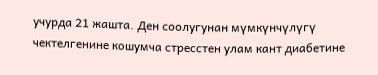учурда 21 жашта. Ден соолугунан мүмкүнчүлүгү чектелгенине кошумча стресстен улам кант диабетине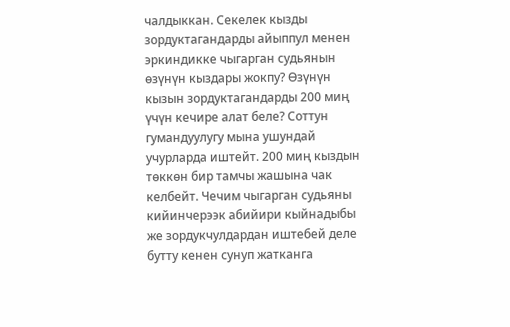чалдыккан. Секелек кызды зордуктагандарды айыппул менен эркиндикке чыгарган судьянын өзүнүн кыздары жокпу? Өзүнүн кызын зордуктагандарды 200 миң үчүн кечире алат беле? Соттун гумандуулугу мына ушундай учурларда иштейт. 200 миң кыздын төккөн бир тамчы жашына чак келбейт. Чечим чыгарган судьяны кийинчерээк абийири кыйнадыбы же зордукчулдардан иштебей деле бутту кенен сунуп жатканга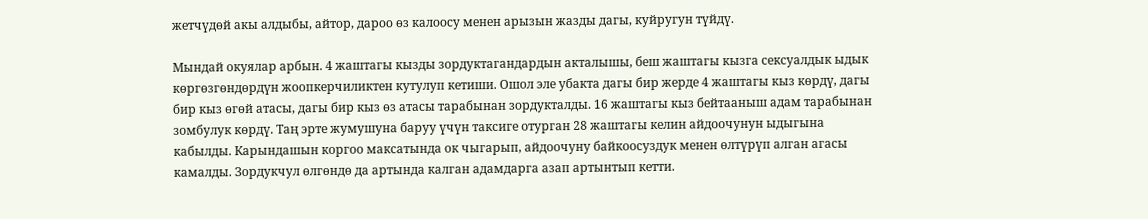жетчүдөй акы алдыбы, айтор, дароо өз калоосу менен арызын жазды дагы, куйругун түйдү.

Мындай окуялар арбын. 4 жаштагы кызды зордуктагандардын акталышы, беш жаштагы кызга сексуалдык ыдык көргөзгөндөрдүн жоопкерчиликтен кутулуп кетиши. Ошол эле убакта дагы бир жерде 4 жаштагы кыз көрдү, дагы бир кыз өгөй атасы, дагы бир кыз өз атасы тарабынан зордукталды. 16 жаштагы кыз бейтааныш адам тарабынан зомбулук көрдү. Таң эрте жумушуна баруу үчүн таксиге отурган 28 жаштагы келин айдоочунун ыдыгына кабылды. Карындашын коргоо максатында ок чыгарып, айдоочуну байкоосуздук менен өлтүрүп алган агасы камалды. Зордукчул өлгөндө да артында калган адамдарга азап артынтып кетти.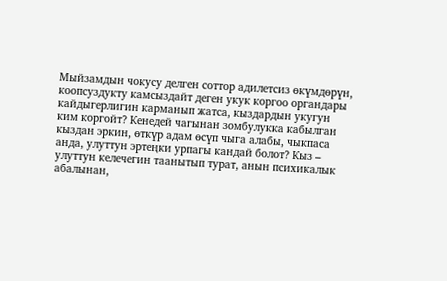Мыйзамдын чокусу делген соттор адилетсиз өкүмдөрүн, коопсуздукту камсыздайт деген укук коргоо органдары кайдыгерлигин карманып жатса, кыздардын укугун ким коргойт? Кенедей чагынан зомбулукка кабылган кыздан эркин, өткүр адам өсүп чыга алабы, чыкпаса анда, улуттун эртеңки урпагы кандай болот? Кыз – улуттун келечегин таанытып турат, анын психикалык абалынан,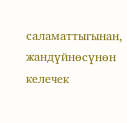саламаттыгынан, жандүйнөсүнөн келечек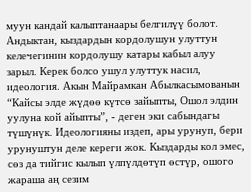муун кандай калыптанаары белгилүү болот. Андыктан, кыздардын кордолушун улуттун келечегинин кордолушу катары кабыл алуу зарыл. Керек болсо ушул улуттук насил, идеология. Акын Майрамкан Абылкасымованын “Кайсы элде жүдөө күтсө зайыпты, Ошол элдин уулуна кой айыпты”, - деген эки сабындагы түшүнүк. Идеологияны издеп, ары урунуп, бери урунуштун деле кереги жок. Кыздарды кол эмес, сөз да тийгис кылып үлпүлдөтүп өстүр, ошого жараша аң сезим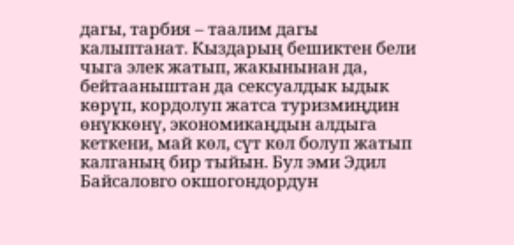дагы, тарбия – таалим дагы калыптанат. Кыздарың бешиктен бели чыга элек жатып, жакынынан да, бейтааныштан да сексуалдык ыдык көрүп, кордолуп жатса туризмиңдин өнүккөнү, экономикаңдын алдыга кеткени, май көл, сүт көл болуп жатып калганың бир тыйын. Бул эми Эдил Байсаловго окшогондордун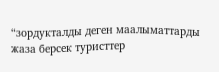“зордукталды деген маалыматтарды жаза берсек туристтер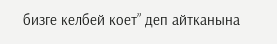бизге келбей коет” деп айтканына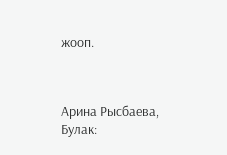жооп.



Арина Рысбаева, Булак: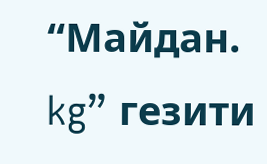“Майдан. kg” гезити